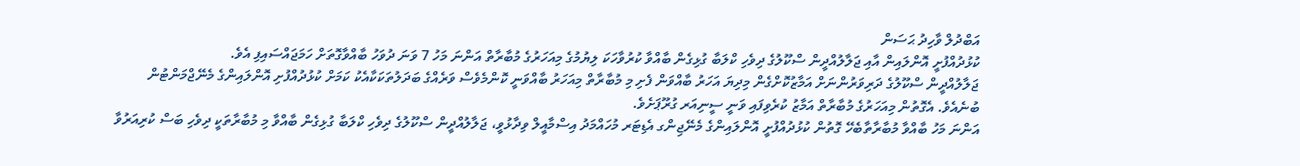އަބްދުލް ވާހިދު ޙަސަން
ކުޅުދުއްފުށީ އޮންލައިން އާއި ޖަލާލުއްދީން ސްކޫލުގެ ދިވެހި ކްލަބާ ގުޅިގެން ބާއްވާ ކުރުވާހަކަ ލިޔުމުގެ މިއަހަރުގެ މުބާރާތް އަންނަ މަހު 7 ވަނަ ދުވަހު ބާއްވާގޮތަށް ހަމަޖައްސައިފި އެވެ.
ޖަލާލުއްދީން ސްކޫލުގެ ދަރިވަރުންނަށް އަމާޒުކޮށްގެން މިދިޔަ އަހަރު ބާއްވަން ފެށި މި މުބާރާތް މިއަހަރު ބާއްވަނީ ކޮންމެވެސް ވަރެއްގެ ބަދަލުތަކަކާއެކު ކަމަށް ކުޅުދުއްފުށި އޮންލައިންގެ މެނޭޖްމަންޓުން ބުނެއެވެ. އެގޮތުން މިއަހަރުގެ މުބާރާތް އަމާޒު ކުރެވިފައި ވަނީ ސީނިއަރ ގުރޫޕަށެވެ.
އަންނަ މަހު ބާއްވާ މުބާރާތާބެހޭ ގޮތުން ކުޅުދުއްފުށީ އޮންލައިންގެ މެނޭޖިންގ އެޑިޓަރ މުހައްމަދު އިސްމާއީލް ވިދާޅުވީ، ޖަލާލުއްދީން ސްކޫލުގެ ދިވެހި ކްލަބާ ގުޅިގެން ބާއްވާ މި މުބާރާތަކީ ދިވެހި ބަސް ކުރިއަރުވާ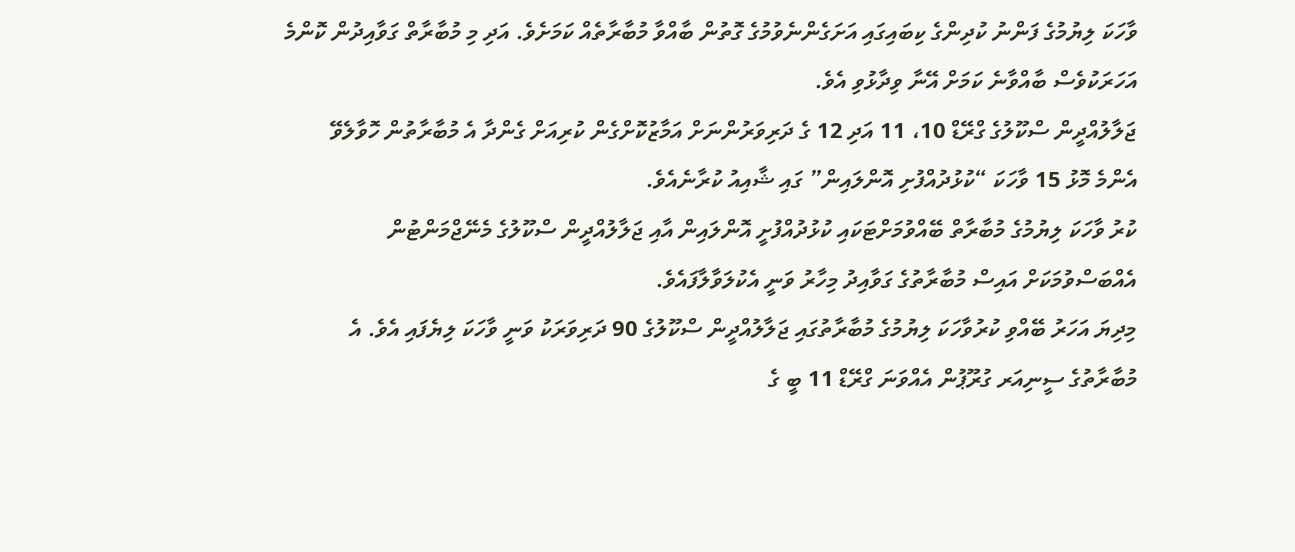ވާހަކަ ލިޔުމުގެ ފަންނު ކުދިންގެ ކިބައިގައި އަށަގެންނެވުމުގެ ގޮތުން ބާއްވާ މުބާރާތެއް ކަމަށެވެ. އަދި މި މުބާރާތް ގަވާއިދުން ކޮންމެ އަހަރަކުވެސް ބާއްވާނެ ކަމަށް އޭނާ ވިދާޅުވި އެވެ.
ޖަލާލުއްދީން ސްކޫލުގެ ގްރޭޑް 10، 11 އަދި 12 ގެ ދަރިވަރުންނަށް އަމާޒުކޮށްގެން ކުރިއަށް ގެންދާ އެ މުބާރާތުން ހޮވާލެވޭ އެންމެ މޮޅު 15 ވާހަކަ “ކުޅުދުއްފުށި އޮންލައިން” ގައި ޝާއިއު ކުރާނެއެވެ.
ކުރު ވާހަކަ ލިޔުމުގެ މުބާރާތް ބޭއްވުމަށްޓަކައި ކުޅުދުއްފުށީ އޮންލައިން އާއި ޖަލާލުއްދީން ސްކޫލުގެ މެނޭޖްމަންޓުން އެއްބަސްވުމަކަށް އައިސް މުބާރާތުގެ ގަވާއިދު މިހާރު ވަނީ އެކުލަވާލާފައެވެ.
މިދިޔަ އަހަރު ބޭއްވި ކުރުވާހަކަ ލިޔުމުގެ މުބާރާތުގައި ޖަލާލުއްދީން ސްކޫލުގެ 90 ދަރިވަރަކު ވަނީ ވާހަކަ ލިޔެފައި އެވެ. އެ މުބާރާތުގެ ސީނިއަރ ގުރޫޕުން އެއްވަނަ ގްރޭޑް 11 ބީ ގެ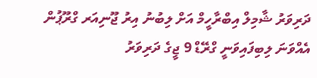ދަރިވަރު ޝާމިލް އިބްރާހީމް އަށް ލިބުނު އިރު ޖޫނިއަރ ގްރޫޕުން އެއްވަނަ ލިބިފައިވަނީ ގްރޭޑް 9 ޖީގެ ދަރިވަރު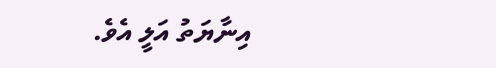އިނާޔަތު އަލީ އެވެ.